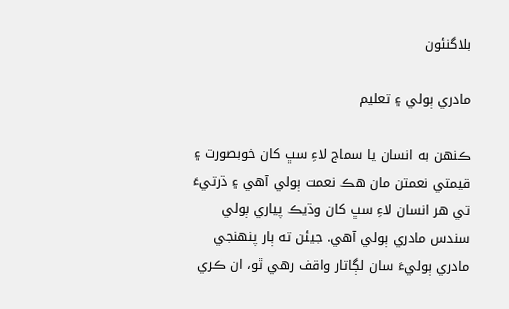بلاگنئون

مادري ٻولي ۽ تعليم

ڪنهن به انسان يا سماج لاءِ سڀ کان خوبصورت ۽ قيمتي نعمتن مان هڪ نعمت ٻولي آهي ۽ ڌرتيءَ تي هر انسان لاءِ سڀ کان وڌيڪ پياري ٻولي سندس مادري ٻولي آهي. جيئن ته ٻار پنهنجي مادري ٻوليءَ سان لڳاتار واقف رھي ٿو، ان ڪري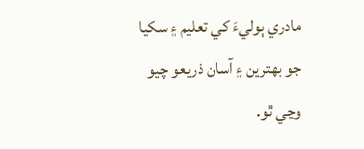مادري ٻوليءَ کي تعليم ۽ سکيا جو بهترين ۽ آسان ذريعو چيو وڃي ٿو.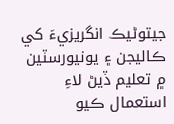جيتوڻيڪ انگريزيءَ کي ڪاليجن ۽ يونيورسٽين ۾ تعليم ڏيڻ لاءِ استعمال ڪيو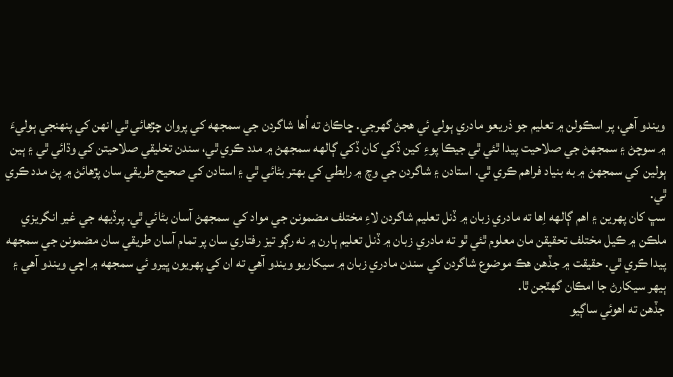ويندو آهي، پر اسڪولن ۾ تعليم جو ذريعو مادري ٻولي ئي هجڻ گهرجي. ڇاڪاڻ ته اُها شاگردن جي سمجهه کي پروان چڙهائي ٿي انهن کي پنهنجي ٻوليءَ ۾ سوچڻ ۽ سمجهڻ جي صلاحيت پيدا ٿئي ٿي جيڪا پوءِ کين ڏکي کان ڏکي ڳالهه سمجهڻ ۾ مدد ڪري ٿي، سندن تخليقي صلاحيتن کي وڌائي ٿي ۽ ٻين ٻولين کي سمجهڻ ۾ به بنياد فراهم ڪري ٿي. استادن ۽ شاگردن جي وچ ۾ رابطي کي بهتر بڻائي ٿي ۽ استادن کي صحيح طريقي سان پڙھائڻ ۾ پڻ مدد ڪري ٿي.
سڀ کان پهرين ۽ اھم ڳالھه اِھا ته مادري زبان ۾ ڏنل تعليم شاگردن لاءِ مختلف مضمونن جي مواد کي سمجهڻ آسان بڻائي ٿي. پرڏيھه جي غير انگريزي ملڪن ۾ ڪيل مختلف تحقيقن مان معلوم ٿئي ٿو ته مادري زبان ۾ ڏنل تعليم ٻارن ۾ نه رڳو تيز رفتاري سان پر تمام آسان طريقي سان مضمونن جي سمجھه پيدا ڪري ٿي. حقيقت ۾ جڏهن هڪ موضوع شاگردن کي سندن مادري زبان ۾ سيکاريو ويندو آهي ته ان کي پهريون ڀيرو ئي سمجهه ۾ اچي ويندو آهي ۽ ٻيهر سيکارڻ جا امڪان گھٽجن ٿا.
جڏھن ته اهوئي ساڳيو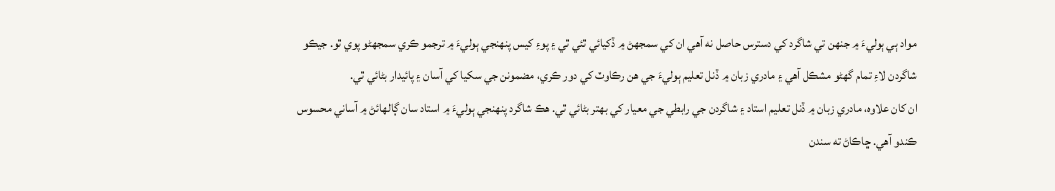مواد ٻي ٻوليءَ ۾ جنهن تي شاگرد کي دسترس حاصل نه آهي ان کي سمجهڻ ۾ ڏکيائي ٿئي ٿي ۽ پوءِ کيس پنهنجي ٻوليءَ ۾ ترجمو ڪري سمجهڻو پوي ٿو. جيڪو شاگردن لاءِ تمام گهڻو مشڪل آهي ۽ مادري زبان ۾ ڏنل تعليم ٻوليءَ جي ھن رڪاوٽ کي دور ڪري، مضمونن جي سکيا کي آسان ۽ پائيدار بڻائي ٿي.
ان کان علاوه، مادري زبان ۾ ڏنل تعليم استاد ۽ شاگردن جي رابطي جي معيار کي بهتر بڻائي ٿي. هڪ شاگرد پنھنجي ٻوليءَ ۾ استاد سان ڳالھائڻ ۾ آساني محسوس ڪندو آهي. ڇاڪاڻ ته سندن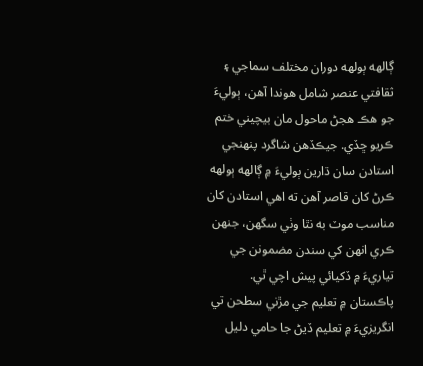ڳالھه ٻولهه دوران مختلف سماجي ۽ ثقافتي عنصر شامل ھوندا آھن، ٻوليءَ جو هڪ ھجڻ ماحول مان بيچيني ختم ڪريو ڇڏي. جيڪڏھن شاگرد پنهنجي استادن سان ڌارين ٻوليءَ ۾ ڳالهه ٻولهه ڪرڻ کان قاصر آهن ته اھي استادن کان مناسب موٽ به نٿا وٺي سگھن، جنھن ڪري انهن کي سندن مضمونن جي تياريءَ ۾ ڏکيائي پيش اچي ٿي.
پاڪستان ۾ تعليم جي مڙني سطحن تي انگريزيءَ ۾ تعليم ڏيڻ جا حامي دليل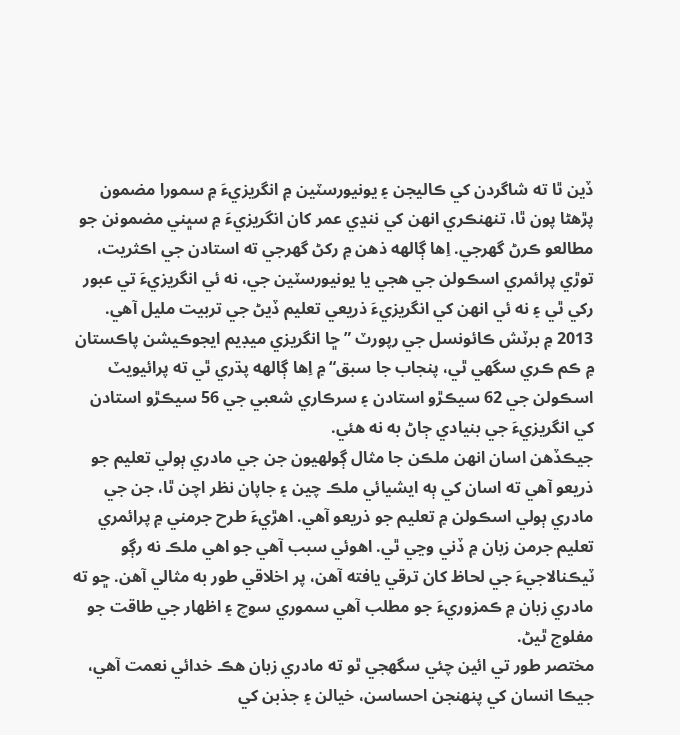ڏين ٿا ته شاگردن کي ڪاليجن ۽ يونيورسٽين ۾ انگريزيءَ ۾ سمورا مضمون پڙهڻا پون ٿا، تنهنڪري انهن کي ننڍي عمر کان انگريزيءَ ۾ سڀني مضمونن جو مطالعو ڪرڻ گهرجي. اِها ڳالهه ذهن ۾ رکڻ گهرجي ته استادن جي اڪثريت، توڙي پرائمري اسڪولن جي هجي يا يونيورسٽين جي، نه ئي انگريزيءَ تي عبور رکي ٿي ۽ نه ئي انهن کي انگريزيءَ ذريعي تعليم ڏيڻ جي تربيت مليل آهي. 2013 ۾ برٽش ڪائونسل جي رپورٽ ”ڇا انگريزي ميڊيم ايجوڪيشن پاڪستان ۾ ڪم ڪري سگھي ٿي، پنجاب جا سبق“ ۾ اِھا ڳالھه پڌري ٿي ته پرائيويٽ اسڪولن جي 62 سيڪڙو استادن ۽ سرڪاري شعبي جي 56 سيڪڙو استادن کي انگريزيءَ جي بنيادي ڄاڻ به نه هئي.
جيڪڏهن اسان انهن ملڪن جا مثال ڳولھيون جن جي مادري ٻولي تعليم جو ذريعو آهي ته اسان کي ٻه ايشيائي ملڪ چين ۽ جاپان نظر اچن ٿا، جن جي مادري ٻولي اسڪولن ۾ تعليم جو ذريعو آهي. اهڙيءَ طرح جرمني ۾ پرائمري تعليم جرمن زبان ۾ ڏني وڃي ٿي. اهوئي سبب آهي جو اهي ملڪ نه رڳو ٽيڪنالاجيءَ جي لحاظ کان ترقي يافته آهن، پر اخلاقي طور به مثالي آهن. ڇو ته مادري زبان ۾ ڪمزوريءَ جو مطلب آهي سموري سوچ ۽ اظهار جي طاقت جو مفلوج ٿيڻ.
مختصر طور تي ائين چئي سگهجي ٿو ته مادري زبان هڪ خدائي نعمت آهي، جيڪا انسان کي پنهنجن احساسن، خيالن ۽ جذبن کي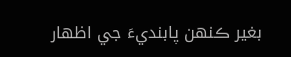بغير ڪنهن پابنديءَ جي اظهار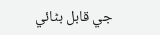جي قابل بڻائي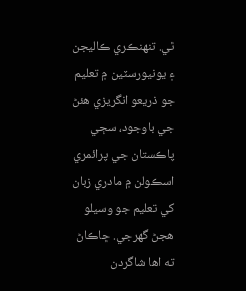ٿي. تنهنڪري ڪاليجن ۽ يونيورسٽين ۾ تعليم جو ذريعو انگريزي هئڻ جي باوجود، سڄي پاڪستان جي پرائمري اسڪولن ۾ مادري زبان کي تعليم جو وسيلو هجڻ گهرجي. ڇاڪاڻ ته اها شاگردن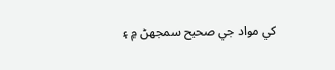کي مواد جي صحيح سمجھڻ ۾ ۽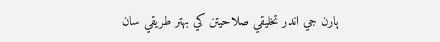ٻارن جي اندر تخليقي صلاحيتن کي بهتر طريقي سان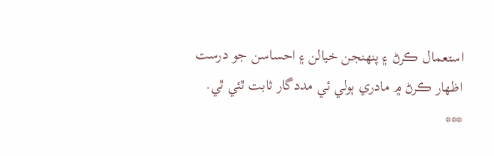استعمال ڪرڻ ۽ پنهنجن خيالن ۽ احساسن جو درست اظهار ڪرڻ ۾ مادري ٻولي ئي مددگار ثابت ٿئي ٿي.
***